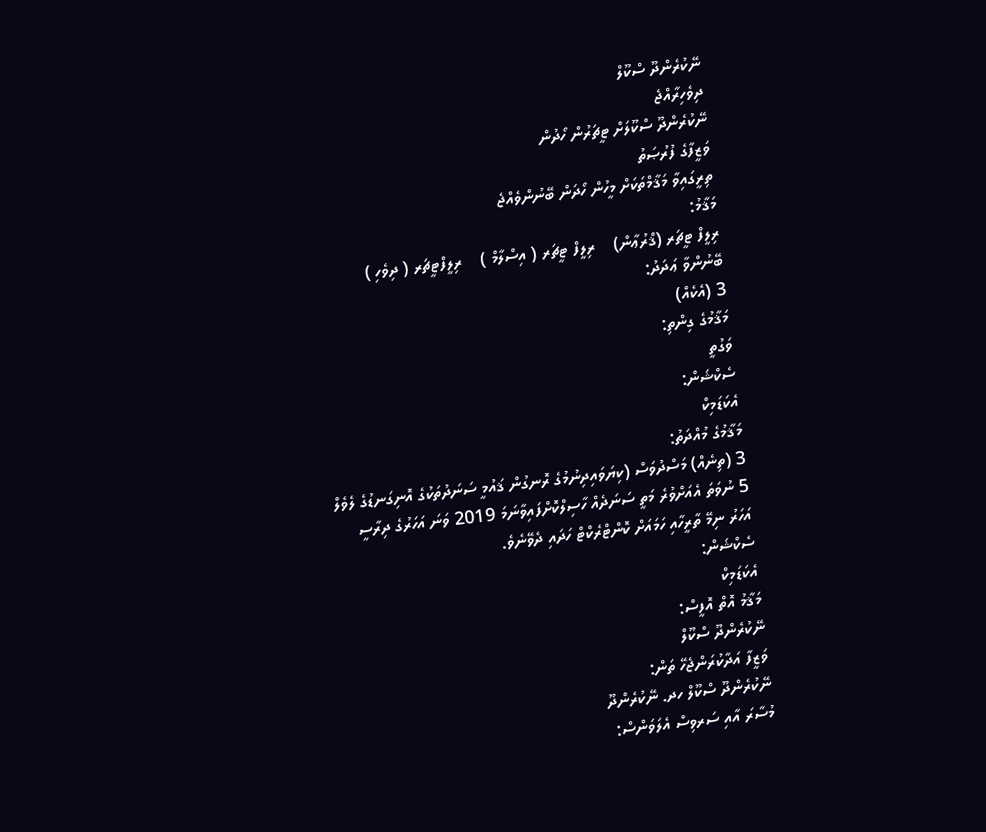ނޭކުރެންދޫ ސްކޫލް
ދިވެހިރާއްޖެ
ނޭކުރެންދޫ ސްކޫލަށް ޓީޗަރުން ހޯދުން
ވަޒީފާގެ ފުރުޞަތު
ތިރީގައިވާ މަޤާމްތަކަށް މީހުން ހޯދަން ބޭނުންވެއްޖެ
މަޤާމު:
ރިލީފް ޓީޗަރ (ޤްރުޢާން)    ރިލީފް ޓީޗަރ ( އިސްލާމް )    ރިލީފްޓީޗަރ ( ދިވެހި )
ބޭނުންވާ ޢަދަދު:
3 (އެކެއް)
މަޤާމުގެ ގިންތި:
ވަގުތީ
ސެކްޝަން:
އެކަޑަމިކް
މަޤާމުގެ މުއްދަތު:
3 (ތިނެއް) މަސްދުވަސް (ކިޔަވައިދިނުމުގެ ރޮނގުން ޤައުމީ ސަނަދުތަކުގެ އޮނިގަނޑުގެ ލެވެލް 5 ނުވަތަ އެއަށްވުރެ މަތީ ސަނަދެއް ހާސިލްކޮށްފައިވާނަމަ 2019 ވަނަ އަހަރުގެ ދިރާސީ އަހަރު ނިމޭ ތާރީހާއި ހަމައަށް ކޮންޓްރެކްޓް ހަދައި ދެވޭނެވެ.
ސެކްޝަން:
އެކަޑަމިކް
މަޤާމު އޮތް އޮފީސް:
ނޭކުރެންދޫ ސްކޫލް
ވަޒީފާ އަދާކުރަންޖެހޭ ތަން:
ނޭކުރެންދޫ ސްކޫލް ހދ. ނޭކުރެންދޫ
މުސާރަ އާއި ސަރވިސް އެލަވަންސް: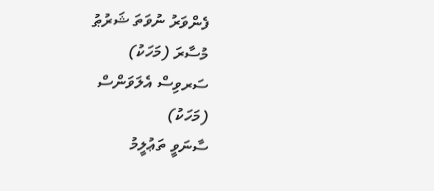ފެންވަރު ނުވަތަ ޝަރުޠު
މުސާރަ (މަހަކު)
ސަރވިސް އެލަވަންސް
(މަހަކު)
ސާނަވީ ތަޢުލީމު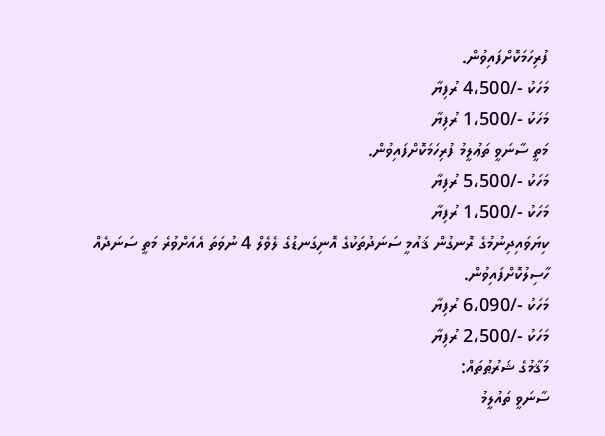ފުރިހަމަކޮށްފައިވުން.
މަހަކު -/4،500 ރުފިޔާ
މަހަކު -/1،500 ރުފިޔާ
މަތީ ސާނަވީ ތަޢުލީމު ފުރިހަމަކޮށްފައިވުން.
މަހަކު -/5،500 ރުފިޔާ
މަހަކު -/1،500 ރުފިޔާ
ކިޔަވައިދިނުމުގެ ރޮނގުން ޤައުމީ ސަނަދުތަކުގެ އޮނިގަނޑުގެ ލެވެލް 4 ނުވަތަ އެއަށްވުރެ މަތީ ސަނަދެއް ހާސިލުކޮށްފައިވުން.
މަހަކު -/6،090 ރުފިޔާ
މަހަކު -/2،500 ރުފިޔާ
މަޤާމުގެ ޝަރުޠުތައް:
ސާނަވީ ތައުލީމު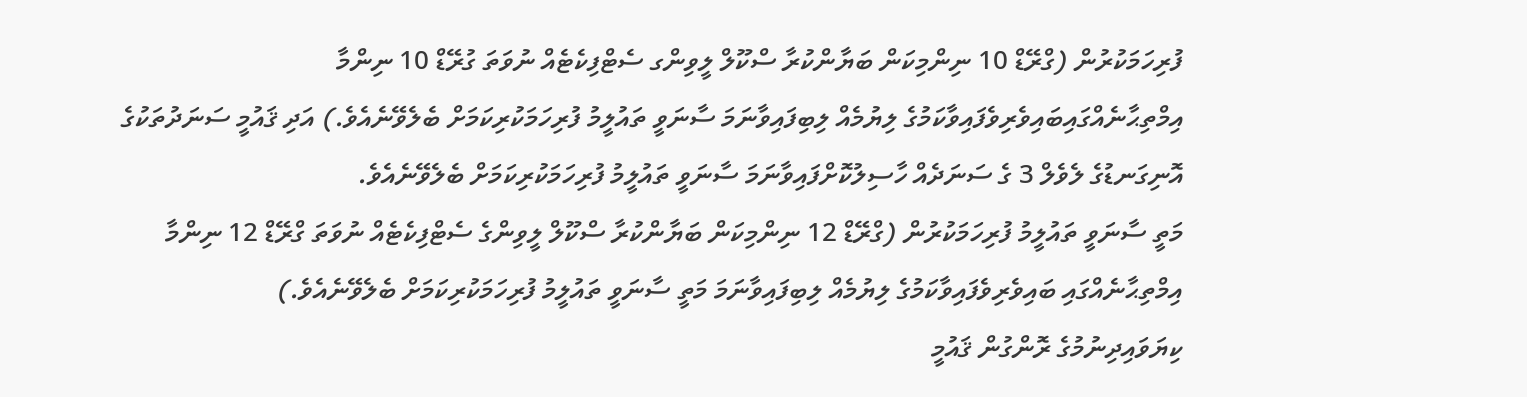ފުރިހަމަކުރުން (ގްރޭޑް 10 ނިންމިކަން ބަޔާންކުރާ ސްކޫލް ލީވިންގ ސެޓްފިކެޓެއް ނުވަތަ ގުރޭޑް 10 ނިންމާ އިމްތިޙާނެއްގައިބައިވެރިވެފައިވާކަމުގެ ލިޔުމެއް ލިބިފައިވާނަމަ ސާނަވީ ތައުލީމު ފުރިހަމަކުރިކަމަށް ބެލެވޭނެއެވެ.) އަދި ޤައުމީ ސަނަދުތަކުގެ އޮނިގަނޑުގެ ލެވެލް 3 ގެ ސަނަދެއް ހާސިލުކޮށްފައިވާނަމަ ސާނަވީ ތައުލީމު ފުރިހަމަކުރިކަމަށް ބެލެވޭނެއެވެ.
މަތީ ސާނަވީ ތައުލީމު ފުރިހަމަކުރުން (ގްރޭޑް 12 ނިންމިކަން ބަޔާންކުރާ ސްކޫލް ލީވިންގެ ސެޓްފިކެޓެއް ނުވަތަ ގްރޭޑް 12 ނިންމާ އިމްތިޙާނެއްގައި ބައިވެރިވެފައިވާކަމުގެ ލިޔުމެއް ލިބިފައިވާނަމަ މަތީ ސާނަވީ ތައުލީމު ފުރިހަމަކުރިކަމަށް ބެލެވޭނެއެވެ.)
ކިޔަވައިދިނުމުގެ ރޮންގުން ޤައުމީ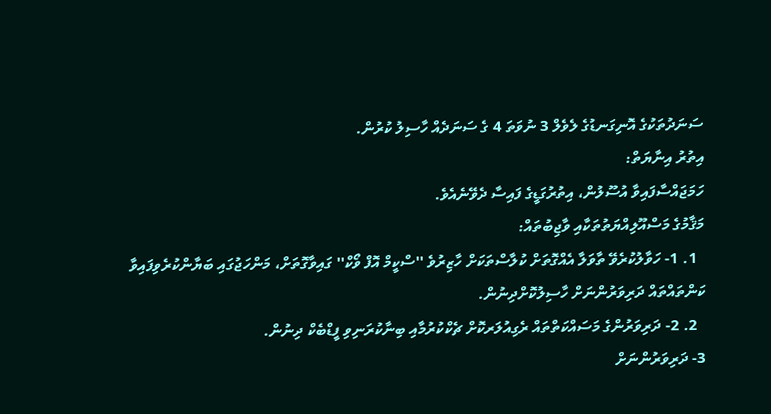ސަނަދުތަކުގެ އޮނިގަނޑުގެ ލެވެލް 3 ނުވަތަ 4 ގެ ސަނަދެއް ހާސިލު ކުރުން.
އިތުރު އިނާޔަތް:
ހަމަޖައްސާފައިވާ އުސޫލުން، އިތުރުގަޑީގެ ފައިސާ ދެވޭނެއެވެ.
މަޤާމުގެ މަސްއޫލިއްޔަތުތަކާއި ވާޖިބުތައް:
  1. 1- ހަވާލުކުރެވޭ ތާވަލާ އެއްގޮތަށް ކުލާސްތަކަށް ހާޒިރުވެ ''ސްކީމް އޮފް ވޯކް'' ގައިވާގޮތަށް، މަންހަޖުގައި ބަޔާންކުރެވިފައިވާ ކަންތައްތައް ދަރިވަރުންނަށް ހާސިލުކޮށްދިނުން.
  2. 2- ދަރިވަރުންގެ މަސައްކަތްތައް ރެގިއުލަރކޮށް ޗެކްކުރުމާއި ބިނާކުރަނިވި ފީޑްބެކް ދިނުން.
3- ދަރިވަރުންނަށް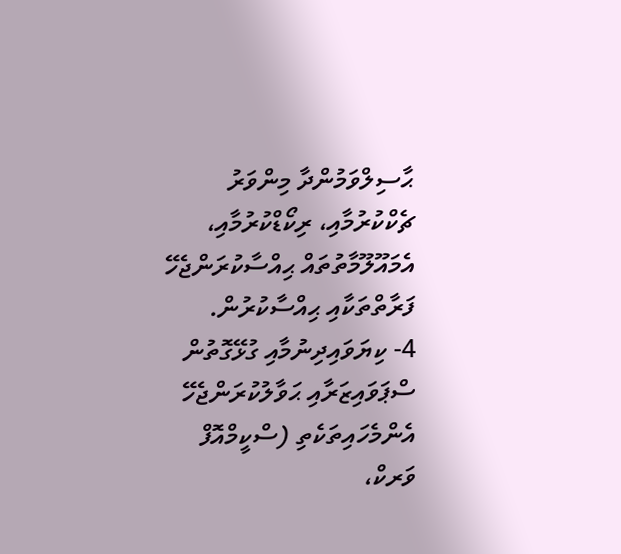ޙާސިލްވަމުންދާ މިންވަރު ޗެކްކުރުމާއި، ރިކޯޑްކުރުމާއި، އެމައޫލޫމާތުތައް ޙިއްސާކުރަންޖެހޭ ފަރާތްތަކާއި ޙިއްސާކުރުން.
4- ކިޔަވައިދިނުމާއި ގުޅޭގޮތުން ސްޕަވައިޒަރާއި ޙަވާލުކުރަންޖެހޭ އެންމެހައިތަކެތި (ސްކީމްއޮފް ވަރކް،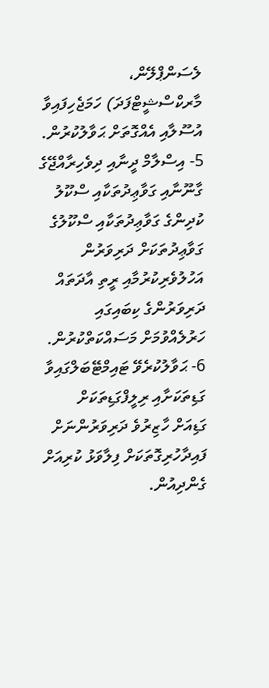ލެސަންޕްލޭން، މާރކްސްޝީޓްފަދަ) ހަމަޖެހިފައިވާ އުސޫލާއި އެއްގޮތަށް ޙަވާލުކުރުން.
5- އިސްލާމް ދީނާއި ދިވެހިރާއްޖޭގެ ގާނޫނާއި ގަވާޢިދުތަކާއި ސްކޫލު ކުދިންގެ ގަވާޢިދުތަކާއި ސްކޫލުގެ ގަވާޢިދުތަކަށް ދަރިވަރުން އަހުލުވެރިކުރުމާއި ރީތި އާދަތައް ދަރިވަރުންގެ ކިބައިގައި ހަރުލެއްވުމަށް މަސައްކަތްކުރުން.
6- ޙަވާލުކުރެވޭ ޓައިމްޓޭބަލްގައިވާ ގަޑިތަކަށާއި ރިލީފްގަޑިތަކަށް ގަޑިއަށް ހާޒިރުވެ ދަރިވަރުންނަށް ފައިދާހުރިގޮތަކަށް ފިލާވަޅު ކުރިއަށް ގެންދިއުން.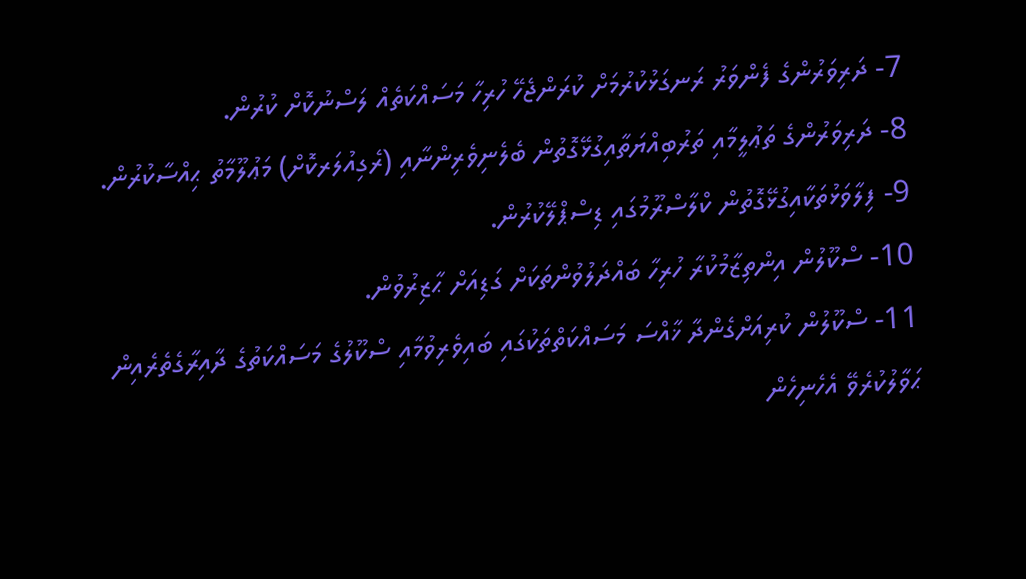7- ދަރިވަރުންގެ ފެންވަރު ރަނގަޅުކުރުމަށް ކުރަންޖެހޭ ހުރިހާ މަސައްކަތެއް ލަސްނުކޮށް ކުރުން.
8- ދަރިވަރުންގެ ތަޢުލީމާއި ތަރުބިއްޔަތާއިގުޅޭގޮތުން ބެލެނިވެރިންނާއި (ރެގިއުލަރކޮށް) މަޢުލޫމާތު ޙިއްސާކުރުން.
9- ފިލާވަޅުތަކާއިގުޅޭގޮތުން ކްލާސްރޫމުގައި ޑިސްޕްލޭކުރުން.
10- ސްކޫލުން އިންތިޒާމުކުރާ ހުރިހާ ބައްދަލުވުންތަކަށް ގަޑިއަށް ޙާޒިރުވުން.
11- ސްކޫލުން ކުރިއަށްގެންދާ ޚާއްސަ މަސައްކަތްތަކުގައި ބައިވެރިވުމާއި ސްކޫލުގެ މަސައްކަތުގެ ދާއިރާގެތެރެއިން ޙަވާލުކުރެވޭ އެހެނިހެން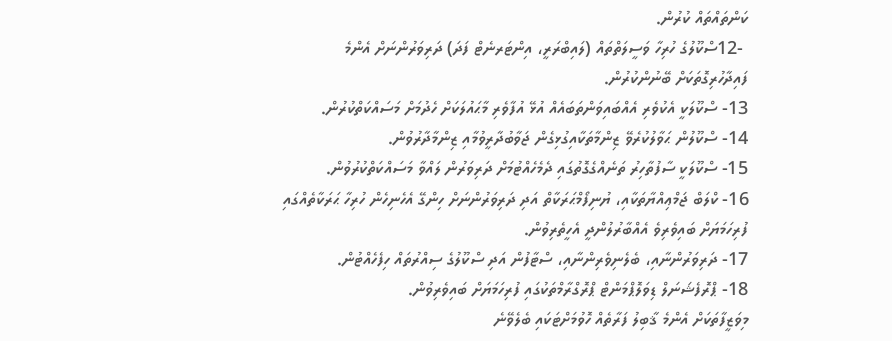ކަންތައްތައް ކުރުން.
 -12ސްކޫލުގެ ހުރިހާ ވަސީލަތްތައް (ލައިބްރަރީ، އިންޓަރނެޓް ފަދަ) ދަރިވަރުންނަށް އެންމެ ފައިދާހުރިގޮތަކަށް ބޭނުންކުރުން.
13- ސްކޫލަކީ އެކުވެރި އެއްބައިވަންތަބައެއް އުޅޭ އުފާވެރި މާޙައުލަކަށް ހެދުމަށް މަސައްކަތްކުރުން.
14- ސްކޫލުން ޙަވާލުކުރެވޭ ޒިންމާތަކާއިގުޅިގެން ޖަވާބުދާރީވުމާއި ޒިންމާދާރުވުން.
15- ސްކޫލަކީ ސާފުތާހިރު ތަނެއްގެގޮތުގައި ދެމެހެއްޓުމަށް ދަރިވަރުން ލައްވާ މަސައްކަތްކުރުވުން.
16- ކްލަބް ޖަމްޢިއްޔާތަކާއި، ޔުނިފޯމްޙަރަކާތް އަދި ދަރިވަރުންނަށް ހިންގޭ އެހެނިހެން ހުރިހާ ޙަރަކާތެއްގައި ފުރިހަމަޔަށް ބައިވެރިވެ އެއްބާރުލުންދީ އެހީތެރިވުން.
17- ދަރިވަރުންނާއި، ބެލެނިވެރިންނާއި، ސްޓާފުން އަދި ސްކޫލުގެ ސިއްރުތައް ހިފެހެއްޓުން.
18- ޕްރޮފެޝަނަލް ޑިވަލޮޕްމަންޓް ޕްރޮގްރާމްތަކުގައި ފުރިހަމަޔަށް ބައިވެރިވުން.
މިވަޒީފާތަކަށް އެންމެ ޤާބިލު ފަރާތެއް ހޮވުމަށްޓަކައި ބެލެވޭނެ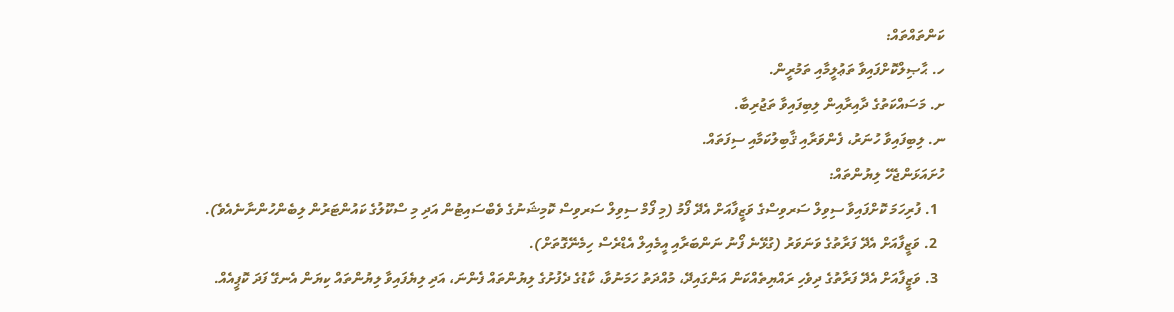ކަންތައްތައް:
ހ. ޙާޞިލްކޮށްފައިވާ ތަޢުލީމާއި ތަމުރީން.
ށ. މަސައްކަތުގެ ދާއިރާއިން ލިބިފައިވާ ތަޖުރިބާ.
ނ. ލިބިފައިވާ ހުނަރު، ފެންވަރާއި ޤާބިލުކަމާއި ސިފަތައް.
ހުށައަޅަންޖެހޭ ލިޔުންތައް:
  1. ފުރިހަމަ ކޮށްފައިވާ ސިވިލް ސަރވިސްގެ ވަޒީފާއަށް އެދޭ ފޯމު (މި ފޯމް ސިވިލް ސަރވިސް ކޮމިޝަނުގެ ވެބްސައިޓުން އަދި މި ސްކޫލުގެ ކައުންޓަރުން ލިބެންހުންނާނެއެވެ).
  2. ވަޒީފާއަށް އެދޭ ފަރާތުގެ ވަނަވަރު (ގުޅޭނެ ފޯނު ނަންބަރާއި އީމެއިލް އެޑްރެސް ހިމެނޭގޮތަށް).
  3. ވަޒީފާއަށް އެދޭ ފަރާތުގެ ދިވެހި ރައްޔިތެއްކަން އަންގައިދޭ، މުއްދަތު ހަމަނުވާ، ކާޑުގެ ދެފުށުގެ ލިޔުންތައް ފެންނަ، އަދި ލިޔެފައިވާ ލިޔުންތައް ކިޔަން އެނގޭ ފަދަ ކޮޕީއެއް.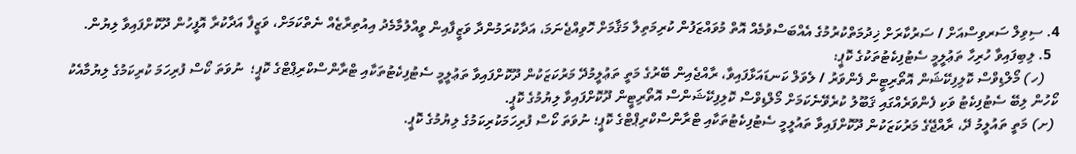4. ސިވިލް ސަރވިސްއަށް / ސަރުކާރަށް ޚިދުމަތްކުރުމުގެ އެއްބަސްވުމެއް އޮތް މުވައްޒަފުން ކުރިމަތިލާ މަޤާމަށް ހޮވިއްޖެނަމަ، އަދާކުރަމުންދާ ވަޒީފާއިން ވީއްލުމާމެދު އިއުތިރާޒެއް ނެތްކަމަށް، ވަޒީފާ އަދާކުރާ އޮފީހުން ދޫކޮށްފައިވާ ލިޔުން.
  5. ލިބިފައިވާ ހުރިހާ ތަޢުލީމީ ސެޓުފިކެޓުތަކުގެ ކޮޕީ:
    (ހ) މޯލްޑިވްސް ކޮލިފިކޭޝަން އޮތޯރިޓީން ފެންވަރު / ލެވަލް ކަނޑައަޅާފައިވާ، ރާއްޖެއިން ބޭރުގެ މަތީ ތަޢުލީމުދޭ މަރުކަޒަކުން ދޫކޮށްފައިވާ ތަޢުލީމީ ސެޓުފިކެޓުތަކާއި ޓްރާންސްކްރިޕްޓްގެ ކޮޕީ؛  ނުވަތަ ކޯސް ފުރިހަމަ ކުރިކަމުގެ ލިޔުމާއެކު ކޯހުން ލިބޭ ސެޓުފިކެޓު ވަކި ފެންވަރެއްގައި ޤަބޫލު ކުރެވޭނެކަމަށް މޯލްޑިވްސް ކޮލިފިކޭޝަންސް އޮތޯރިޓީން ދޫކޮށްފައިވާ ލިޔުމުގެ ކޮޕީ.
 (ށ) މަތީ ތައުލީމު ދޭ، ރާއްޖޭގެ މަރުކަޒަކުން ދޫކޮށްފައިވާ ތައުލީމީ ސެޓުފިކެޓުތަކާއި ޓްރާންސްކްރިޕްޓްގެ ކޮޕީ؛ ނުވަތަ ކޯސް ފުރިހަމަކުރިކަމުގެ ލިޔުމުގެ ކޮޕީ.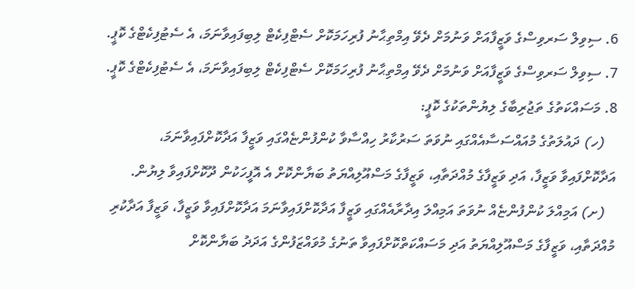6. ސިވިލް ސަރވިސްގެ ވަޒީފާއަށް ވަނުމަށް ދެވޭ އިމްތިޙާނު ފުރިހަމަކޮށް ސެޓްފިކެޓް ލިބިފައިވާނަމަ، އެ ސެޓުފިކެޓްގެ ކޮޕީ.
7. ސިވިލް ސަރވިސްގެ ވަޒީފާއަށް ވަނުމަށް ދެވޭ އިމްތިޙާނު ފުރިހަމަކޮށް ސެޓްފިކެޓް ލިބިފައިވާނަމަ، އެ ސެޓުފިކެޓްގެ ކޮޕީ.
8. މަސައްކަތުގެ ތަޖުރިބާގެ ލިޔުންތަކުގެ ކޮޕީ:
   (ހ) ދައުލަތުގެ މުއައްސަސާއެއްގައި ނުވަތަ ސަރުކާރު ހިއްސާވާ ކުންފުންޏެއްގައި ވަޒީފާ އަދާކޮށްފައިވާނަމަ، އަދާކޮށްފައިވާ ވަޒީފާ، އަދި ވަޒީފާގެ މުއްދަތާއި، ވަޒީފާގެ މަސްއޫލިއްޔަތު ބަޔާންކޮށް އެ އޮފީހަކުން ދޫކޮށްފައިވާ ލިޔުން.
   (ށ) އަމިއްލަ ކުންފުންޏެއް ނުވަތަ އަމިއްލަ އިދާރާއެއްގައި ވަޒީފާ އަދާކޮށްފައިވާނަމަ އަދާކޮށްފައިވާ ވަޒީފާ، ވަޒީފާ އަދާކުރި މުއްދަތާއި، ވަޒީފާގެ މަސްއޫލިއްޔަތު އަދި މަސައްކަތްކޮށްފައިވާ ތަނުގެ މުވައްޒަފުންގެ އަދަދު ބަޔާންކޮށް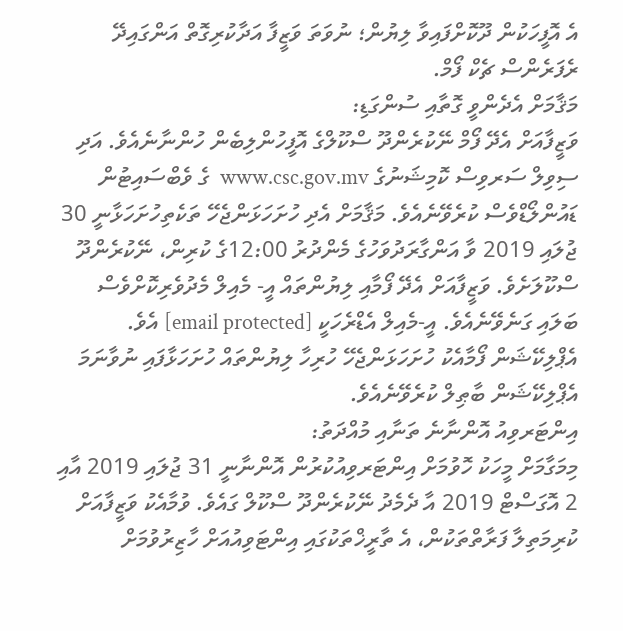އެ އޮފީހަކުން ދޫކޮށްފައިވާ ލިޔުން؛ ނުވަތަ ވަޒީފާ އަދާކުރިގޮތް އަންގައިދޭ ރެފަރެންސް ޗެކް ފޯމް.
މަޤާމަށް އެދެންވީ ގޮތާއި ސުންގަޑި:
ވަޒީފާއަށް އެދޭ ފޯމް ނޭކުރެންދޫ ސްކޫލްގެ އޮފީހުންލިބެން ހުންނާނެއެވެ. އަދި ސިވިލް ސަރވިސް ކޮމިޝަނުގެ www.csc.gov.mv  ގެ ވެބްސައިޓުން ޑައުންލޯޑްވެސް ކުރެވޭނެއެވެ. މަޤާމަށް އެދި ހުށަހަޅަންޖެހޭ ތަކެތިހުށަހަޅާނީ 30 ޖުލައި 2019 ވާ އަންގާރަދުވަހުގެ މެންދުރު 12:00ގެ ކުރިން، ނޭކުރެންދޫ ސްކޫލަށެވެ. ވަޒީފާއަށް އެދޭ ފޯމާއި ލިޔުންތައް އީ- މެއިލް މެދުވެރިކޮށްވެސް ބަލައި ގަނެވޭނެއެވެ. އީ-މެއިލް އެޑްރެހަކީ [email protected] އެވެ. އެޕްލިކޭޝަން ފޯމާއެކު ހުށަހަޅަންޖެހޭ ހުރިހާ ލިޔުންތައް ހުށަހަޅާފައި ނުވާނަމަ އެޕްލިކޭޝަން ބާޠިލް ކުރެވޭނެއެވެ.
އިންޓަރވިއު އޮންނާނެ ތަނާއި މުއްދަތު:
މިމަގާމަށް މީހަކު ހޮވުމަށް އިންޓަރވިއުކުރުން އޮންނާނީ 31 ޖުލައި 2019 އާއި 2 އޮގަސްޓް 2019 އާ ދެމެދު ނޭކުރެންދޫ ސްކޫލް ގައެވެ. ވުމާއެކު ވަޒީފާއަށް ކުރިމަތިލާ ފަރާތްތަކުން، އެ ތާރީޚްތަކުގައި އިންޓަވިއުއަށް ހާޒިރުވުމަށް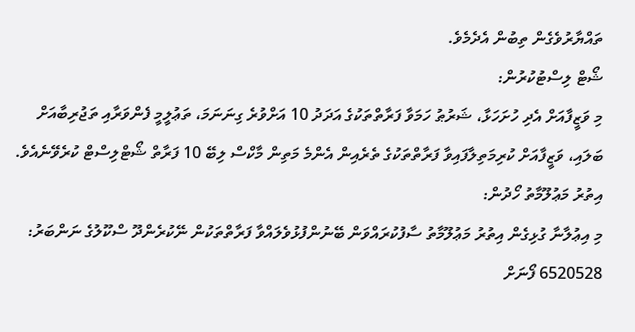ތައްޔާރުވެގެން ތިބުން އެދެމެވެ.
ޝޯޓް ލިސްޓުކުރުން:
މި ވަޒީފާއަށް އެދި ހުށަހަޅާ، ޝަރުޠު ހަމަވާ ފަރާތްތަކުގެ އަދަދު 10 އަށްވުރެ ގިނަނަމަ، ތަޢުލީމީ ފެންވަރާއި ތަޖުރިބާއަށް ބަލައި، ވަޒީފާއަށް ކުރިމަތިލާފައިވާ ފަރާތްތަކުގެ ތެރެއިން އެންމެ މަތިން މާކްސް ލިބޭ 10 ފަރާތް ޝޯޓްލިސްޓް ކުރެވޭނެއެވެ.
އިތުރު މަޢުލޫމާތު ހޯދުން:
މި އިޢުލާނާ ގުޅިގެން އިތުރު މަޢުލޫމާތު ސާފުކުރައްވަން ބޭނުންފުޅުވެލައްވާ ފަރާތްތަކުން ނޭކުރެންދޫ ސްކޫލުގެ ނަންބަރު: 6520528 ފޯނަށް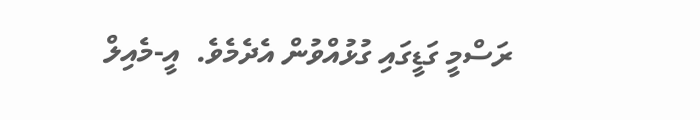ރަސްމީ ގަޑީގައި ގުޅުއްވުން އެދެމެވެ.  އީ-މެއިލް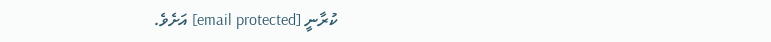ކުރާނީ [email protected] އަށެވެ.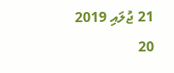21 ޖުލައި 2019
20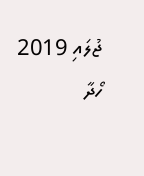ޖުލައި 2019
ހޯދާ